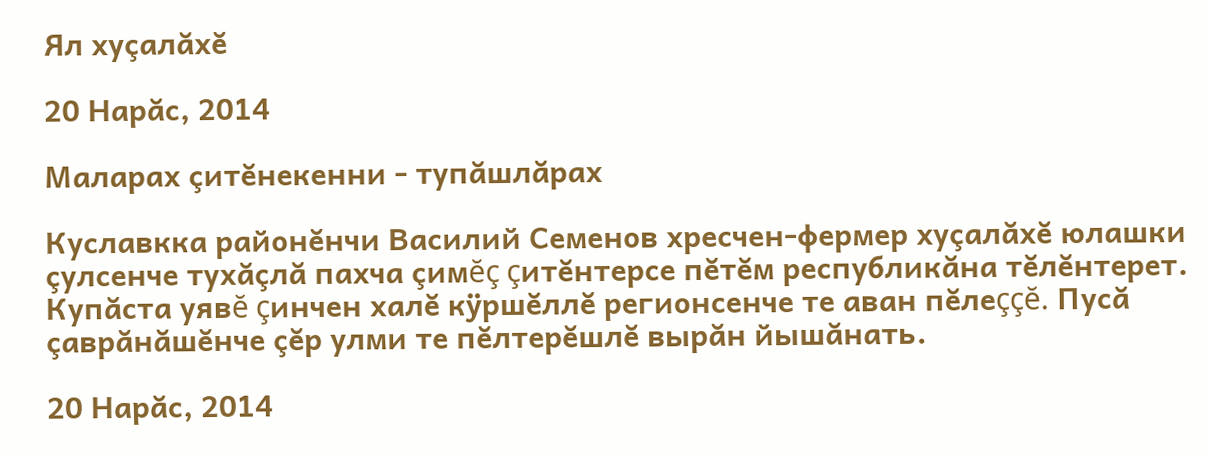Ял хуçалăхĕ

20 Нарăс, 2014

Маларах çитĕнекенни - тупăшлăрах

Куславкка районĕнчи Василий Семенов хресчен-фермер хуçалăхĕ юлашки çулсенче тухăçлă пахча çимĕç çитĕнтерсе пĕтĕм республикăна тĕлĕнтерет. Купăста уявĕ çинчен халĕ кÿршĕллĕ регионсенче те аван пĕлеççĕ. Пусă çаврăнăшĕнче çĕр улми те пĕлтерĕшлĕ вырăн йышăнать.

20 Нарăс, 2014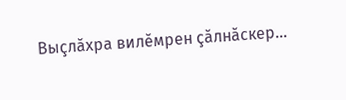Выçлăхра вилĕмрен çăлнăскер...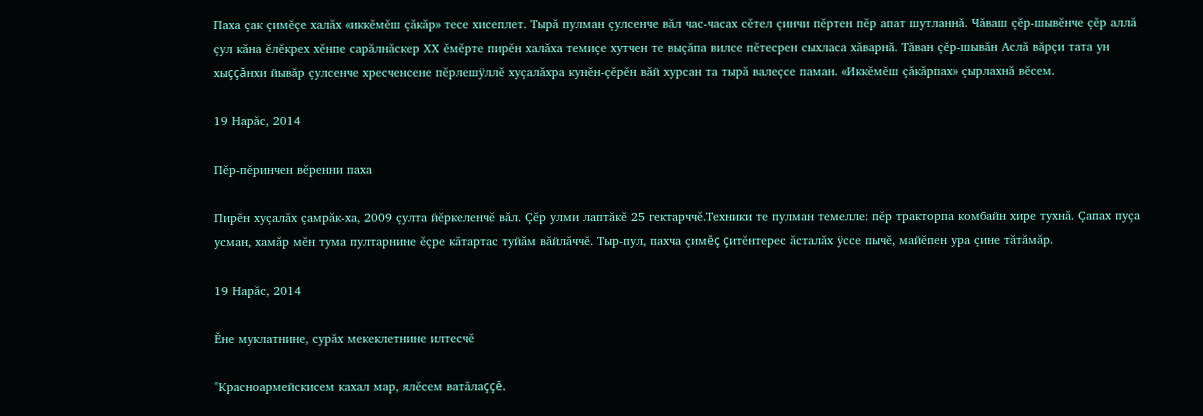Паха çак çимĕçе халăх «иккĕмĕш çăкăр» тесе хисеплет. Тырă пулман çулсенче вăл час-часах сĕтел çинчи пĕртен пĕр апат шутланнă. Чăваш çĕр-шывĕнче çĕр аллă çул кăна ĕлĕкрех хĕнпе сарăлнăскер ХХ ĕмĕрте пирĕн халăха темиçе хутчен те выçăпа вилсе пĕтесрен сыхласа хăварнă. Тăван çĕр-шывăн Аслă вăрçи тата ун хыççăнхи йывăр çулсенче хресченсене пĕрлешÿллĕ хуçалăхра кунĕн-çĕрĕн вăй хурсан та тырă валеçсе паман. «Иккĕмĕш çăкăрпах» çырлахнă вĕсем.

19 Нарăс, 2014

Пĕр-пĕринчен вĕренни паха

Пирĕн хуçалăх çамрăк-ха, 2009 çулта йĕркеленчĕ вăл. Çĕр улми лаптăкĕ 25 гектарччĕ.Техники те пулман темелле: пĕр тракторпа комбайн хире тухнă. Çапах пуçа усман, хамăр мĕн тума пултарнине ĕçре кăтартас туйăм вăйлăччĕ. Тыр-пул, пахча çимĕç çитĕнтерес ăсталăх ÿссе пычĕ, майĕпен ура çине тăтăмăр.

19 Нарăс, 2014

Ĕне муклатнине, сурăх мекеклетнине илтесчĕ

"Красноармейскисем кахал мар, ялĕсем ватăлаççĕ.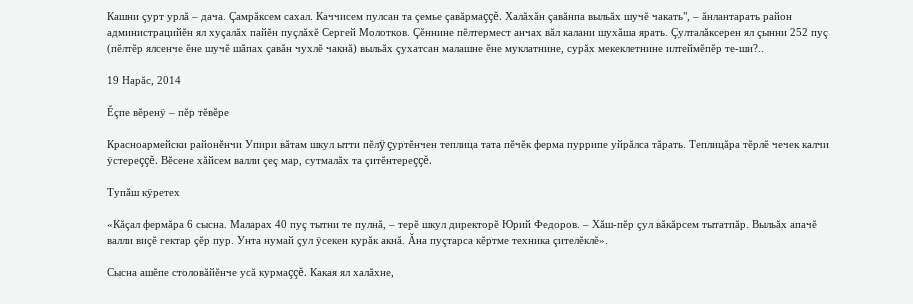Кашни çурт урлă – дача. Çамрăксем сахал. Каччисем пулсан та çемье çавăрмаççĕ. Халăхăн çавăнпа выльăх шучĕ чакать", – ăнлантарать район администрацийĕн ял хуçалăх пайĕн пуçлăхĕ Сергей Молотков. Çĕннине пĕлтермест анчах вăл калани шухăша ярать. Çулталăксерен ял çынни 252 пуç (пĕлтĕр ялсенче ĕне шучĕ шăпах çавăн чухлĕ чакнă) выльăх çухатсан малашне ĕне муклатнине, сурăх мекеклетнине илтеймĕпĕр те-ши?..

19 Нарăс, 2014

Ĕçпе вĕренÿ – пĕр тĕвĕре

Красноармейски районĕнчи Упири вăтам шкул ытти пĕлÿ çуртĕнчен теплица тата пĕчĕк ферма пуррипе уйрăлса тăрать. Теплицăра тĕрлĕ чечек калчи ÿстереççĕ. Вĕсене хăйсем валли çеç мар, сутмалăх та çитĕнтереççĕ.

Тупăш кÿретех

«Кăçал фермăра 6 сысна. Маларах 40 пуç тытни те пулнă, – терĕ шкул директорĕ Юрий Федоров. – Хăш-пĕр çул вăкăрсем тытатпăр. Выльăх апачĕ валли виçĕ гектар çĕр пур. Унта нумай çул ÿсекен курăк акнă. Ăна пуçтарса кĕртме техника çителĕклĕ».

Сысна ашĕпе столовăйĕнче усă курмаççĕ. Какая ял халăхне,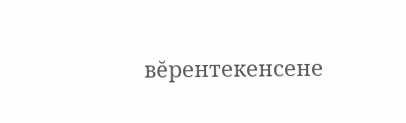вĕрентекенсене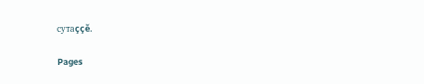сутаççĕ.

Pages